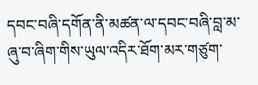དབང་བཞི་དགོན་ནི་མཚན་ལ་དབང་བཞི་བླ་མ་ཞུ་བ་ཞིག་གིས་ཡུལ་འདིར་ཐོག་མར་གཙུག་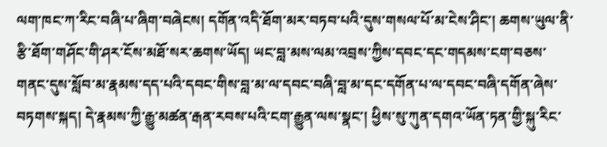ལག་ཁང་ཀ་རིང་བཞི་པ་ཞིག་བཞེངས། དགོན་འདི་ཐོག་མར་བཏབ་པའི་དུས་གསལ་པོ་མ་ངེས་ཤིང་། ཆགས་ཡུལ་ནི་རྩི་ཐོག་གཤོང་གི་ཤར་ངོས་མཐོ་སར་ཆགས་ཡོད། ཡང་བླ་མས་ལམ་འབྲས་ཀྱིས་དབང་དང་གདམས་ངག་བཅས་གནང་དུས་སློབ་མ་རྣམས་དད་པའི་དབང་གིས་བླ་མ་ལ་དབང་བཞི་བླ་མ་དང་དགོན་པ་ལ་དབང་བཞི་དགོན་ཞེས་བཏགས་སྐད། དེ་རྣམས་ཀྱི་རྒྱུ་མཚན་རྒན་རབས་པའི་ངག་རྒྱུན་ལས་སྣང་། ཕྱིས་སུ་ཀུན་དགའ་ཡོན་ཏན་གྱི་སྐུ་རིང་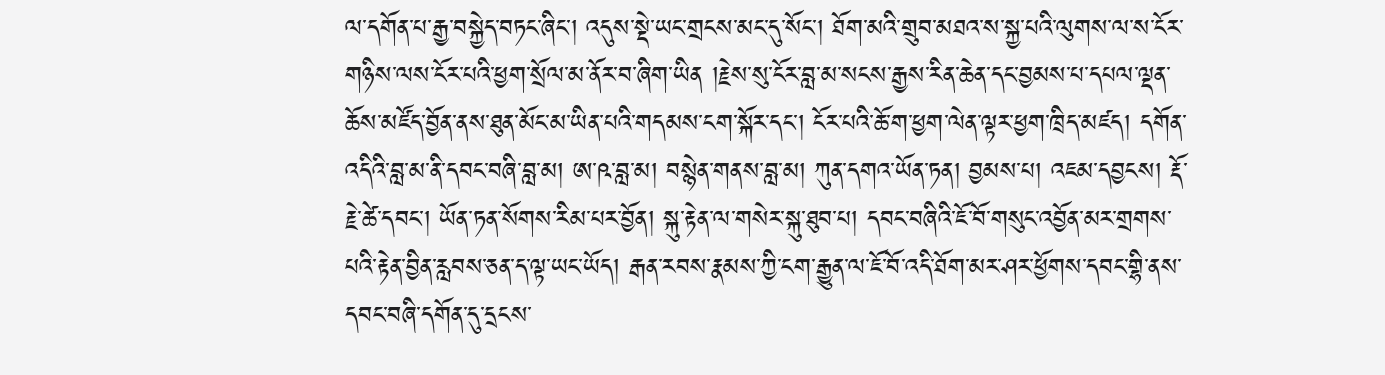ལ་དགོན་པ་རྒྱ་བསྐྱེད་བཏང་ཞིང་། འདུས་སྡེ་ཡང་གྲངས་མང་དུ་སོང་། ཐོག་མའི་གྲུབ་མཐའ་ས་སྐྱ་པའི་ལུགས་ལ་ས་ངོར་གཉིས་ལས་ངོར་པའི་ཕྱག་སྲོལ་མ་ནོར་བ་ཞིག་ཡིན །རྗེས་སུ་ངོར་བླ་མ་སངས་རྒྱས་རིན་ཆེན་དང་བྱམས་པ་དཔལ་ལྡན་ཆོས་མཛོད་བྱོན་ནས་ཐུན་མོང་མ་ཡིན་པའི་གདམས་ངག་སྐོར་དང་། ངོར་པའི་ཆོ་ག་ཕྱག་ལེན་ལྟར་ཕྱག་ཁྲིད་མཛད། དགོན་འདིའི་བླ་མ་ནི་དབང་བཞི་བླ་མ། ཨ་ཥ་བླ་མ། བསྙེན་གནས་བླ་མ། ཀུན་དགའ་ཡོན་ཏན། བྱམས་པ། འཇམ་དབྱངས། རྡོ་རྗེ་ཚེ་དབང་། ཡོན་ཏན་སོགས་རིམ་པར་བྱོན། སྐུ་རྟེན་ལ་གསེར་སྐུ་ཐུབ་པ། དབང་བཞིའི་ཇོ་བོ་གསུང་འབྱོན་མར་གྲགས་པའི་རྟེན་བྱིན་རླབས་ཅན་ད་ལྟ་ཡང་ཡོད། རྒན་རབས་རྣམས་ཀྱི་ངག་རྒྱུན་ལ་ཇོ་བོ་འདི་ཐོག་མར་ཤར་ཕྱོགས་དབང་གྷི་ནས་དབང་བཞི་དགོན་དུ་དྲངས་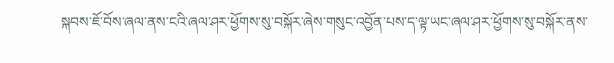སྐབས་ཇོ་བོས་ཞལ་ནས་ངའི་ཞལ་ཤར་ཕྱོགས་སུ་བསྐོར་ཞེས་གསུང་འབྱོན་པས་ད་ལྟ་ཡང་ཞལ་ཤར་ཕྱོགས་སུ་བསྐོར་ནས་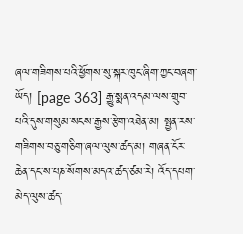ཞལ་གཟིགས་པའི་ཕྱོགས་སུ་སྐར་ཁུང་ཞིག་ཀྱང་བཞག་ཡོད། [page 363] རྒྱུ་སྨན་འདམ་ལས་གྲུབ་པའི་དུས་གསུམ་སངས་རྒྱས་རྩེག་འཐེན་མ། སྤྱན་རས་གཟིགས་བཅུ་གཅིག་ཞལ་ལུས་ཚད་མ། གཞན་ངོར་ཆེན་དང་ས་པཎ་སོགས་མདའ་ཚད་ཙམ་རེ། འོད་དཔག་མེད་ལུས་ཚད་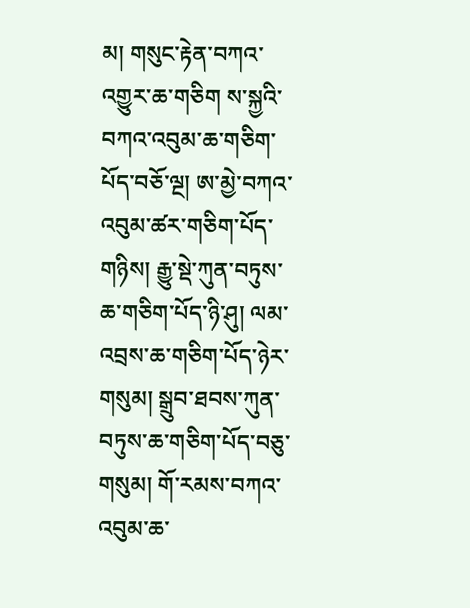མ། གསུང་རྟེན་བཀའ་འགྱུར་ཆ་གཅིག ས་སྐྱའི་བཀའ་འབུམ་ཆ་གཅིག་པོད་བཅོ་ལྔ། ཨ་མྱེ་བཀའ་འབུམ་ཚར་གཅིག་པོད་གཉིས། རྒྱུ་སྡེ་ཀུན་བཏུས་ཆ་གཅིག་པོད་ཉི་ཤུ། ལམ་འབྲས་ཆ་གཅིག་པོད་ཉེར་གསུམ། སྒྲུབ་ཐབས་ཀུན་བཏུས་ཆ་གཅིག་པོད་བཅུ་གསུམ། གོ་རམས་བཀའ་འབུམ་ཆ་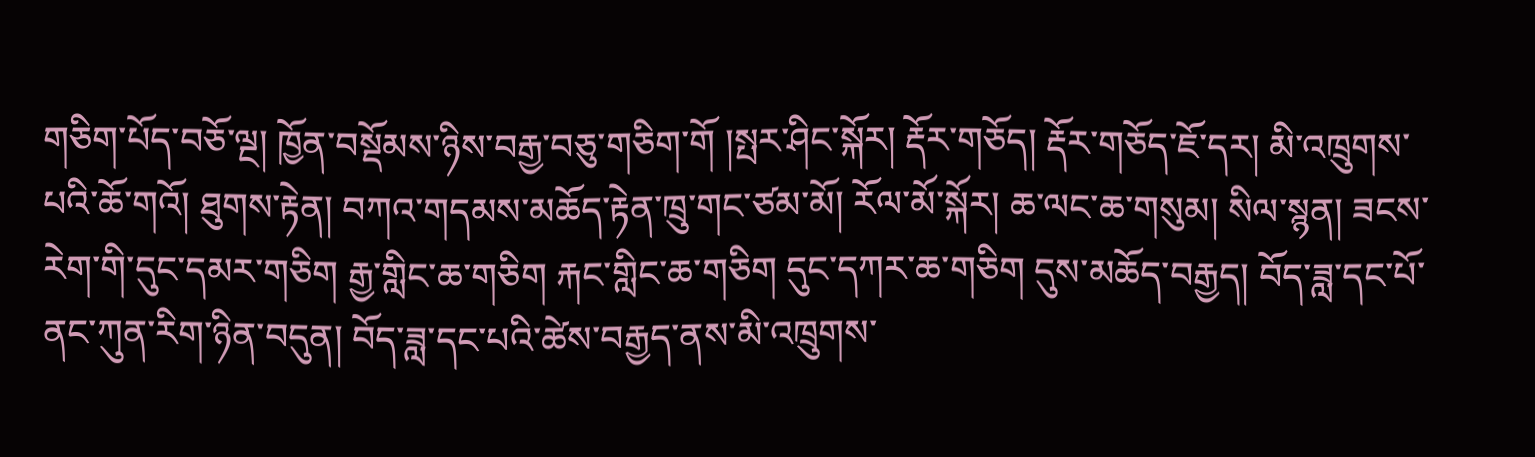གཅིག་པོད་བཅོ་ལྔ། ཁྱོན་བསྡོམས་ཉིས་བརྒྱ་བཅུ་གཅིག་གོ །སྤར་ཤིང་སྐོར། རྡོར་གཅོད། རྡོར་གཅོད་ཇོ་དར། མི་འཁྲུགས་པའི་ཆོ་གའོ། ཐུགས་རྟེན། བཀའ་གདམས་མཆོད་རྟེན་ཁྲུ་གང་ཙམ་མོ། རོལ་མོ་སྐོར། ཆ་ལང་ཆ་གསུམ། སིལ་སྙན། ཟངས་རེག་གི་དུང་དམར་གཅིག རྒྱ་གླིང་ཆ་གཅིག རྐང་གླིང་ཆ་གཅིག དུང་དཀར་ཆ་གཅིག དུས་མཆོད་བརྒྱད། བོད་ཟླ་དང་པོ་ནང་ཀུན་རིག་ཉིན་བདུན། བོད་ཟླ་དང་པའི་ཚེས་བརྒྱད་ནས་མི་འཁྲུགས་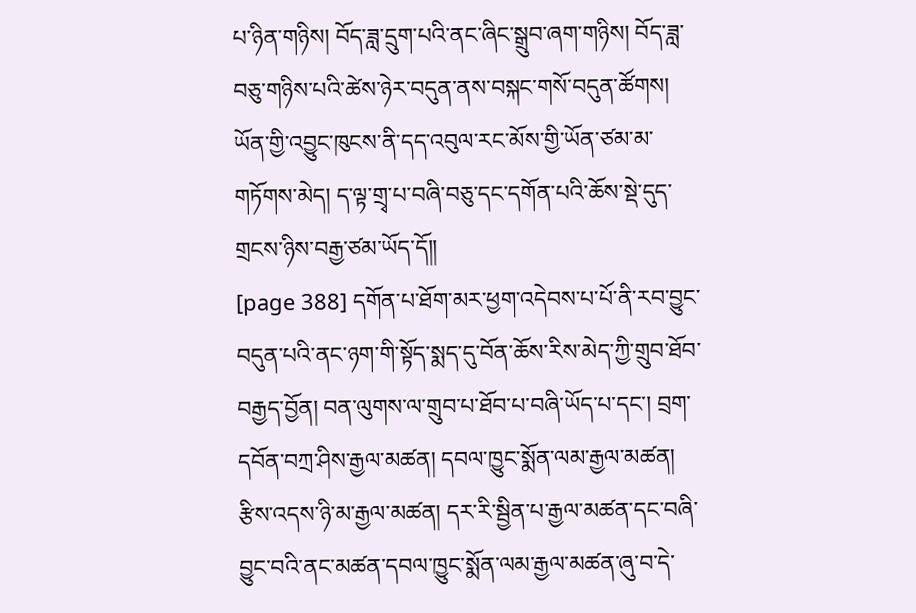པ་ཉིན་གཉིས། བོད་ཟླ་དྲུག་པའི་ནང་ཞིང་སྒྲུབ་ཞག་གཉིས། བོད་ཟླ་བཅུ་གཉིས་པའི་ཚེས་ཉེར་བདུན་ནས་བསྐང་གསོ་བདུན་ཚོགས། ཡོན་གྱི་འབྱུང་ཁུངས་ནི་དད་འབུལ་རང་མོས་གྱི་ཡོན་ཙམ་མ་གཏོགས་མེད། ད་ལྟ་གྲྭ་པ་བཞི་བཅུ་དང་དགོན་པའི་ཆོས་སྡེ་དུད་གྲངས་ཉིས་བརྒྱ་ཙམ་ཡོད་དོ།།
[page 388] དགོན་པ་ཐོག་མར་ཕྱག་འདེབས་པ་པོ་ནི་རབ་བྱུང་བདུན་པའི་ནང་ཉག་གི་སྟོད་སྨད་དུ་བོན་ཆོས་རིས་མེད་ཀྱི་གྲུབ་ཐོབ་བརྒྱད་བྱོན། བན་ལུགས་ལ་གྲུབ་པ་ཐོབ་པ་བཞི་ཡོད་པ་དང་། བྲག་དབོན་བཀྲ་ཤིས་རྒྱལ་མཚན། དབལ་ཁྱུང་སྨོན་ལམ་རྒྱལ་མཚན། རྩིས་འདས་ཉི་མ་རྒྱལ་མཚན། དར་རི་སྦྱིན་པ་རྒྱལ་མཚན་དང་བཞི་བྱུང་བའི་ནང་མཚན་དབལ་ཁྱུང་སྨོན་ལམ་རྒྱལ་མཚན་ཞུ་བ་དེ་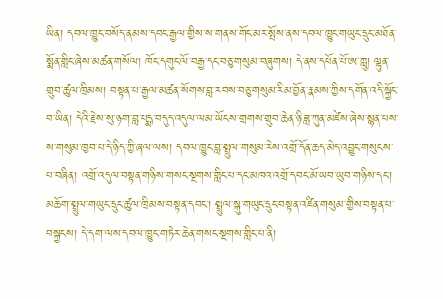ཡིན། དབལ་ཁྱུང་བསོད་ནམས་དབང་རྒྱལ་གྱིས་ས་གནས་གོང་མར་སྤོས་ནས་དབལ་ཁྱུང་གཡུང་དྲུང་མཐོན་སྨོན་གླིང་ཞེས་མཚན་གསོལ། ཁོང་དགུང་ལོ་བརྒྱ་དང་བཅུ་གསུམ་བཞུགས། དེ་ནས་དཔོན་པོ་ཨ་ཀླུ། ལྷུན་གྲུབ་ཚུལ་ཁྲིམས། བསྟན་པ་རྒྱལ་མཚན་སོགས་བླ་རབས་བཅུ་གསུམ་རིམ་བྱོན་རྣམས་ཀྱིས་དགོན་འདི་སྐྱོང་བ་ཡིན། དེའི་རྗེས་སུ་ཉག་བླ་པདྨ་བདུད་འདུལ་ལམ་ཡོངས་གྲགས་གྲུབ་ཆེན་ཉི་ཟླ་ཀུན་མཛེས་ཞེས་སྙན་པས་ས་གསུམ་ཁྱབ་པ་དེ་ཉིད་ཀྱི་ཞལ་ལས། དབལ་ཁྱུང་བླ་སྤྲུལ་གསུམ་རེས་འགྲོ་དོན་ཆད་མེད་འབྱུང་གསུངས་པ་བཞིན། འགྲོ་འདུལ་བསྟན་གཉིས་གསང་སྔགས་གླིང་པ་དང་མཁའ་འགྲོ་དབང་མོ་ཡབ་ཡུབ་གཉིས་དང་། མཆོག་སྤྲུལ་གཡུང་དྲུང་ཚུལ་ཁྲིམས་བསྟན་དབང་། སྤྲུལ་སྐུ་གཡུང་དྲུང་བསྟན་འཛིན་གསུམ་གྱིས་བསྟན་པ་བསྐྱངས། དེ་དག་ལས་དབལ་ཁྱུང་གཏེར་ཆེན་གསང་སྔགས་གླིང་པ་ནི།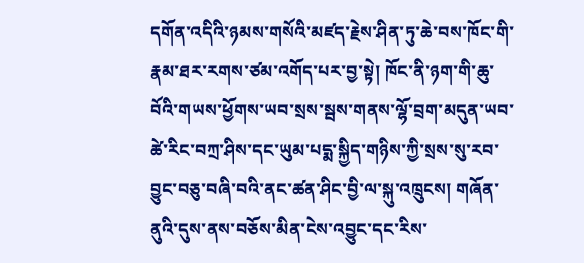དགོན་འདིའི་ཉམས་གསོའི་མཛད་རྗེས་ཤིན་ཏུ་ཆེ་བས་ཁོང་གི་རྣམ་ཐར་རགས་ཙམ་འགོད་པར་བྱ་སྟེ། ཁོང་ནི་ཉག་གི་ཆུ་བོའི་གཡས་ཕྱོགས་ཡབ་སྲས་སྦས་གནས་ལྷོ་བྲག་མདུན་ཡབ་ཚེ་རིང་བཀྲ་ཤིས་དང་ཡུམ་པདྨ་སྐྱིད་གཉིས་ཀྱི་སྲས་སུ་རབ་བྱུང་བཅུ་བཞི་བའི་ནང་ཚན་ཤིང་བྱི་ལ་སྐུ་འཁྲུངས། གཞོན་ནུའི་དུས་ནས་བཅོས་མིན་ངེས་འབྱུང་དང་རིས་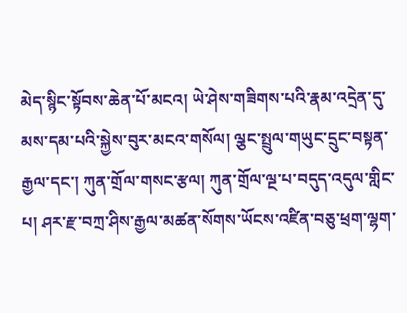མེད་སྙིང་སྟོབས་ཆེན་པོ་མངའ། ཡེ་ཤེས་གཟིགས་པའི་རྣམ་འདྲེན་དུ་མས་དམ་པའི་སྐྱེས་བུར་མངའ་གསོལ། ལྕང་སྤྲུལ་གཡུང་དྲུང་བསྟན་རྒྱལ་དང་། ཀུན་གྲོལ་གསང་རྩལ། ཀུན་གྲོལ་ལྔ་པ་བདུད་འདུལ་གླིང་པ། ཤར་རྫ་བཀྲ་ཤིས་རྒྱལ་མཚན་སོགས་ཡོངས་འཛིན་བཅུ་ཕྲག་ལྷག་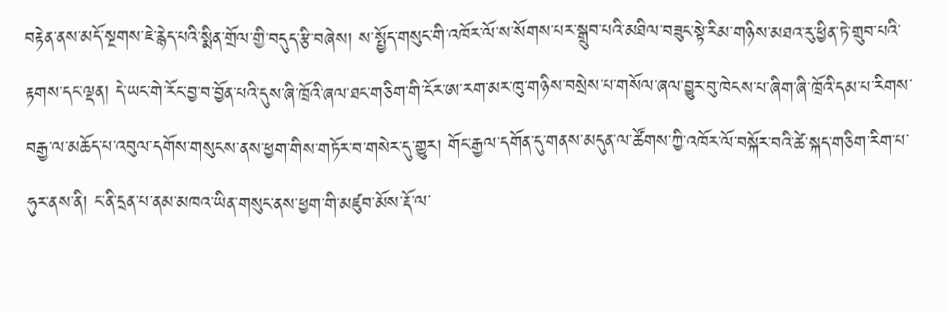བརྟེན་ནས་མདོ་སྔགས་ཇེ་རྙེད་པའི་སྨིན་གྲོལ་གྱི་བདུད་རྩི་བཞེས། ས་སྤྱོད་གསུང་གི་འཁོར་ལོ་ས་སོགས་པར་སྒྲུབ་པའི་མཐིལ་བཟུང་སྟེ་རིམ་གཉིས་མཐའ་རུ་ཕྱིན་ཏེ་གྲུབ་པའི་རྟགས་དང་ལྡན། དེ་ཡང་གེ་རོང་བྱ་བ་བྱོན་པའི་དུས་ཞི་ཁྲོའི་ཞལ་ཐང་གཅིག་གི་ངོར་ཨ་རག་མར་ཁུ་གཉིས་བསྲེས་པ་གསོལ་ཞལ་བྱུར་བུ་ཁེངས་པ་ཞིག་ཞི་ཁྲོའི་དམ་པ་རིགས་བརྒྱ་ལ་མཆོད་པ་འབུལ་དགོས་གསུངས་ནས་ཕྱག་གིས་གཏོར་བ་གསེར་དུ་གྱུར། གོང་རྒྱལ་དགོན་དུ་གནས་མདུན་ལ་ཚོགས་ཀྱི་འཁོར་ལོ་བསྐོར་བའི་ཚེ་སྐད་གཅིག་རིག་པ་ཧུར་ནས་ནི། ང་ནི་དྲན་པ་ནམ་མཁའ་ཡིན་གསུང་ནས་ཕྱག་གི་མཛུབ་མོས་རྡོ་ལ་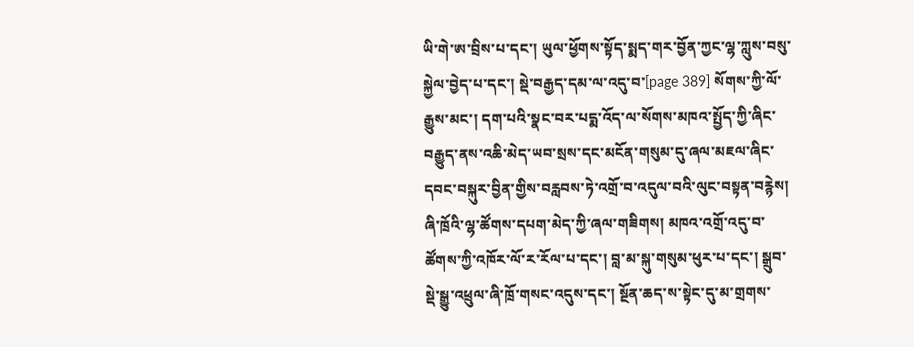ཡི་གེ་ཨ་བྲིས་པ་དང་། ཡུལ་ཕྱོགས་སྟོད་སྨད་གར་བྱོན་ཀྱང་ལྷ་ཀླུས་བསུ་སྐྱེལ་བྱེད་པ་དང་། སྡེ་བརྒྱད་དམ་ལ་འདུ་བ་[page 389] སོགས་ཀྱི་ལོ་རྒྱུས་མང་། དག་པའི་སྣང་བར་པདྨ་འོད་ལ་སོགས་མཁའ་སྤྱོད་ཀྱི་ཞིང་བརྒྱུད་ནས་འཆི་མེད་ཡབ་སྲས་དང་མངོན་གསུམ་དུ་ཞལ་མཇལ་ཞིང་དབང་བསྐུར་བྱིན་གྱིས་བརླབས་ཏེ་འགྲོ་བ་འདུལ་བའི་ལུང་བསྟན་བརྙེས། ཞི་ཁྲོའི་ལྷ་ཚོགས་དཔག་མེད་ཀྱི་ཞལ་གཟིགས། མཁའ་འགྲོ་འདུ་བ་ཚོགས་ཀྱི་འཁོར་ལོ་ར་རོལ་པ་དང་། བླ་མ་སྐུ་གསུམ་ཕུར་པ་དང་། སྒྲུབ་སྡེ་སྒྱུ་འཕྲུལ་ཞི་ཁྲོ་གསང་འདུས་དང་། སྔོན་ཆད་ས་སྟེང་དུ་མ་གྲགས་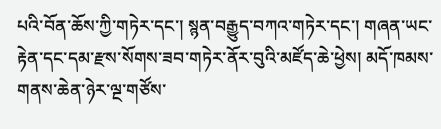པའི་བོན་ཆོས་ཀྱི་གཏེར་དང་། སྙན་བརྒྱུད་བཀའ་གཏེར་དང་། གཞན་ཡང་རྟེན་དང་དམ་རྫས་སོགས་ཟབ་གཏེར་ནོར་བུའི་མཛོད་ཆེ་ཕྱེས། མདོ་ཁམས་གནས་ཆེན་ཉེར་ལྔ་གཙོས་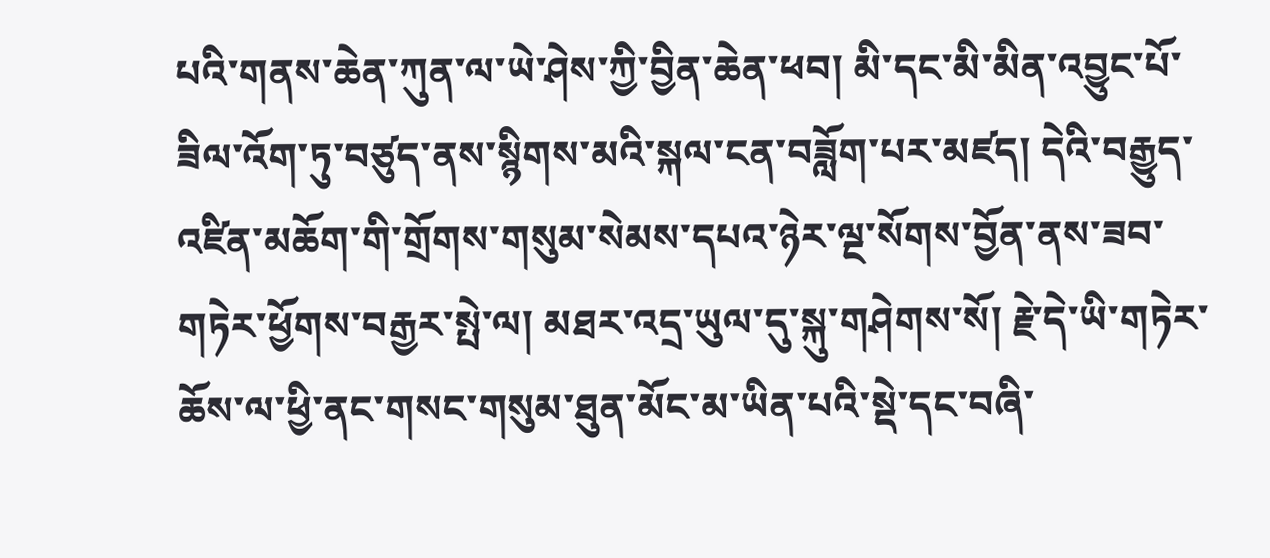པའི་གནས་ཆེན་ཀུན་ལ་ཡེ་ཤེས་ཀྱི་བྱིན་ཆེན་ཕབ། མི་དང་མི་མིན་འབྱུང་པོ་ཟིལ་འོག་ཏུ་བཙུད་ནས་སྙིགས་མའི་སྐལ་ངན་བཟློག་པར་མཛད། དེའི་བརྒྱུད་འཛིན་མཆོག་གི་གྲོགས་གསུམ་སེམས་དཔའ་ཉེར་ལྔ་སོགས་བྱོན་ནས་ཟབ་གཏེར་ཕྱོགས་བརྒྱར་སྤེ་ལ། མཐར་འདྲ་ཡུལ་དུ་སྐུ་གཤེགས་སོ། རྗེ་དེ་ཡི་གཏེར་ཆོས་ལ་ཕྱི་ནང་གསང་གསུམ་ཐུན་མོང་མ་ཡིན་པའི་སྡེ་དང་བཞི་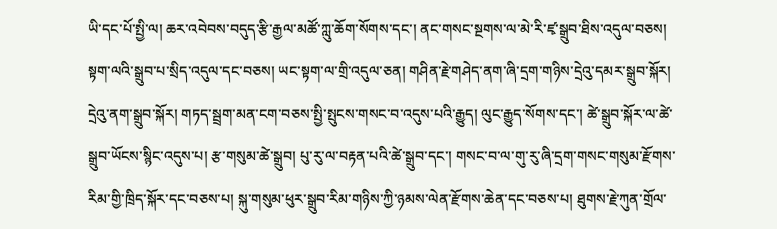ཡི་དང་པོ་སྤྱི་ལ། ཆར་འབེབས་བདུད་རྩི་རྒྱལ་མཚོ་ཀླུ་ཆོག་སོགས་དང་། ནང་གསང་སྔགས་ལ་མེ་རི་ཛྭ་སྒྲུབ་ཐིས་འདུལ་བཅས། སྟག་ལའི་སྒྲུབ་པ་སྲིད་འདུལ་དང་བཅས། ཡང་སྟག་ལ་གྲི་འདུལ་ཅན། གཤིན་རྗེ་གཤེད་ནག་ཞི་དྲག་གཉིས་དྲེའུ་དམར་སྒྲུབ་སྐོར། དྲེའུ་ནག་སྒྲུབ་སྐོར། གཏད་སྦྲག་མན་ངག་བཅས་སྤྱི་སྤུངས་གསང་བ་འདུས་པའི་རྒྱུད། ལུང་རྒྱུད་སོགས་དང་། ཚེ་སྒྲུབ་སྐོར་ལ་ཚེ་སྒྲུབ་ཡོངས་སྙིང་འདུས་པ། རྩ་གསུམ་ཚེ་སྒྲུབ། པུ་རུ་ལ་བརྟན་པའི་ཚེ་སྒྲུབ་དང་། གསང་བ་ལ་གུ་རུ་ཞི་དྲག་གསང་གསུམ་རྫོགས་རིམ་གྱི་ཁྲིད་སྐོར་དང་བཅས་པ། སྐུ་གསུམ་ཕུར་སྒྲུབ་རིམ་གཉིས་ཀྱི་ཉམས་ལེན་རྫོགས་ཆེན་དང་བཅས་པ། ཐུགས་རྗེ་ཀུན་གྲོལ་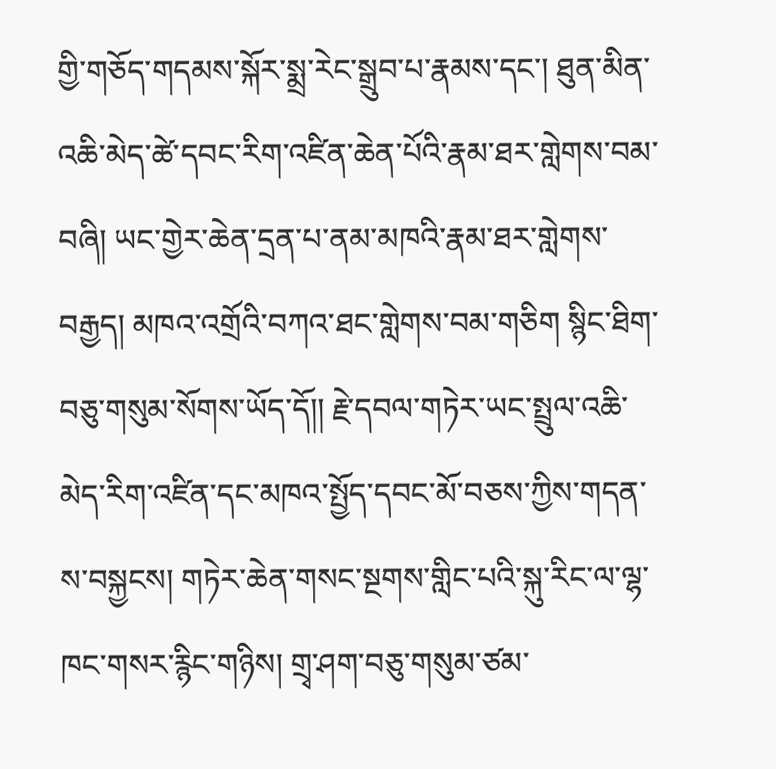གྱི་གཅོད་གདམས་སྐོར་སྨྲ་རེང་སྒྲུབ་པ་རྣམས་དང་། ཐུན་མིན་འཆི་མེད་ཚེ་དབང་རིག་འཛིན་ཆེན་པོའི་རྣམ་ཐར་གླེགས་བམ་བཞི། ཡང་གྱེར་ཆེན་དྲན་པ་ནམ་མཁའི་རྣམ་ཐར་གླེགས་བརྒྱད། མཁའ་འགྲོའི་བཀའ་ཐང་གླེགས་བམ་གཅིག སྙིང་ཐིག་བཅུ་གསུམ་སོགས་ཡོད་དོ།། རྗེ་དབལ་གཏེར་ཡང་སྤྲུལ་འཆི་མེད་རིག་འཛིན་དང་མཁའ་སྤྱོད་དབང་མོ་བཅས་ཀྱིས་གདན་ས་བསྐྱངས། གཏེར་ཆེན་གསང་སྔགས་གླིང་པའི་སྐུ་རིང་ལ་ལྷ་ཁང་གསར་རྙིང་གཉིས། གྲྭ་ཤག་བཅུ་གསུམ་ཙམ་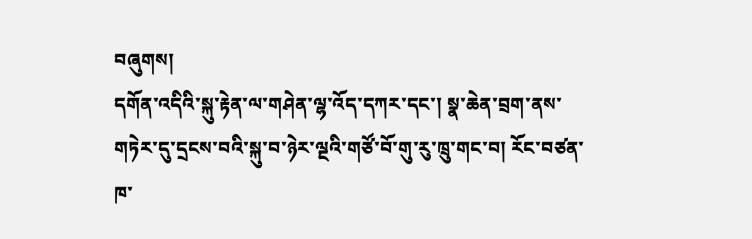བཞུགས།
དགོན་འདིའི་སྐུ་རྟེན་ལ་གཤེན་ལྷ་འོད་དཀར་དང་། སྣ་ཆེན་བྲག་ནས་གཏེར་དུ་དྲངས་བའི་སྐུ་བ་ཉེར་ལྔའི་གཙོ་བོ་གུ་རུ་ཁྲུ་གང་བ། རོང་བཙན་ཁ་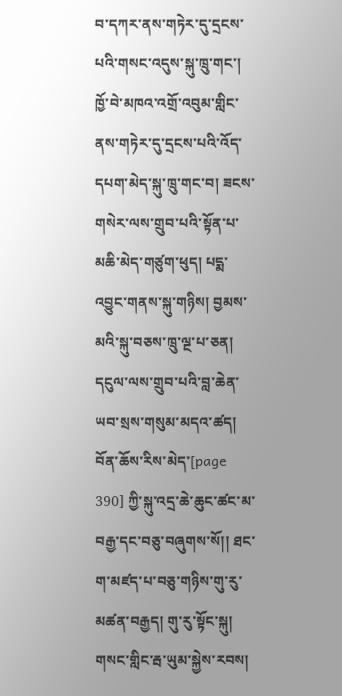བ་དཀར་ནས་གཏེར་དུ་དྲངས་པའི་གསང་འདུས་སྐུ་ཁྲུ་གང་། ཁྱོ་བེ་མཁའ་འགྲོ་འབུམ་གླིང་ནས་གཏེར་དུ་དྲངས་པའི་འོད་དཔག་མེད་སྐུ་ཁྲུ་གང་བ། ཟངས་གསེར་ལས་གྲུབ་པའི་སྟོན་པ་མཆི་མེད་གཙུག་ཕུད། པདྨ་འབྱུང་གནས་སྐུ་གཉིས། བྱམས་མའི་སྐུ་བཅས་ཁྲུ་ལྔ་པ་ཅན། དངུལ་ལས་གྲུབ་པའི་བླ་ཆེན་ཡབ་སྲས་གསུམ་མདའ་ཚད། བོན་ཆོས་རིས་མེད་[page 390] ཀྱི་སྐུ་འདྲ་ཆེ་ཆུང་ཚང་མ་བརྒྱ་དང་བཅུ་བཞུགས་སོ།། ཐང་ག་མཛད་པ་བཅུ་གཉིས་གུ་རུ་མཚན་བརྒྱད། གུ་རུ་སྟོང་སྐུ། གསང་གླིང་རྦ་ཡུམ་སྐྱེས་རབས།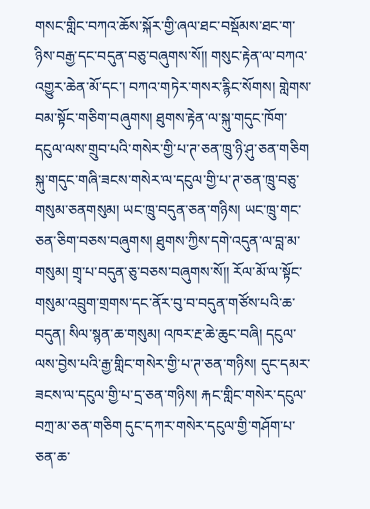གསང་གླིང་བཀའ་ཆོས་སྐོར་གྱི་ཞལ་ཐང་བསྡོམས་ཐང་ག་ཉིས་བརྒྱ་དང་བདུན་བཅུ་བཞུགས་སོ།། གསུང་རྟེན་ལ་བཀའ་འགྱུར་ཆེན་མོ་དང་། བཀའ་གཏེར་གསར་རྙིང་སོགས། གླེགས་བམ་སྟོང་གཅིག་བཞུགས། ཐུགས་རྟེན་ལ་སྐུ་གདུང་ཁོག་དངུལ་ལས་གྲུབ་པའི་གསེར་གྱི་པ་ཊ་ཅན་ཁྲུ་ཉི་ཤུ་ཅན་གཅིག སྐུ་གདུང་གཞི་ཟངས་གསེར་ལ་དངུལ་གྱི་པ་ཊ་ཅན་ཁྲུ་བཅུ་གསུམ་ཅནགསུམ། ཡང་ཁྲུ་བདུན་ཅན་གཉིས། ཡང་ཁྲུ་གང་ཅན་ཅིག་བཅས་བཞུགས། ཐུགས་ཀྱིས་དགེ་འདུན་ལ་བླ་མ་གསུམ། གྲྭ་པ་བདུན་ཅུ་བཅས་བཞུགས་སོ།། རོལ་མོ་ལ་སྟོང་གསུམ་འབྲུག་གྲགས་དང་ནོར་བུ་བ་བདུན་གཙོས་པའི་ཆ་བདུན། སིལ་སྙན་ཆ་གསུམ། འཁར་རྔ་ཆེ་ཆུང་བཞི། དངུལ་ལས་བྱེས་པའི་རྒྱ་གླིང་གསེར་གྱི་པ་ཊ་ཅན་གཉིས། དུང་དམར་ཟངས་ལ་དངུལ་གྱི་པ་དྲ་ཅན་གཉིས། རྐང་གླིང་གསེར་དངུལ་བཀྲ་མ་ཅན་གཅིག དུང་དཀར་གསེར་དངུལ་གྱི་གཤོག་པ་ཅན་ཆ་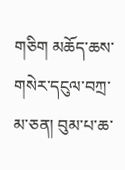གཅིག མཆོད་ཆས་གསེར་དངུལ་བཀྲ་མ་ཅན། བུམ་པ་ཆ་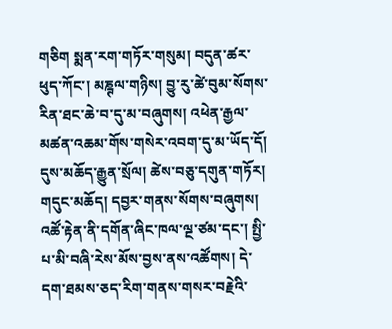གཅིག སྨན་རག་གཏོར་གསུམ། བདུན་ཚར་ཕུད་ཀོང་། མཎྚལ་གཉིས། བྱུ་རུ་ཚེ་བུམ་སོགས་རིན་ཐང་ཆེ་བ་དུ་མ་བཞུགས། འཕེན་རྒྱལ་མཚན་འཆམ་གོས་གསེར་འབག་དུ་མ་ཡོད་དོ། དུས་མཆོད་རྒྱུན་སྲོལ། ཚེས་བཅུ་དགུན་གཏོར། གདུང་མཆོད། དབྱར་གནས་སོགས་བཞུགས། འཚོ་རྟེན་ནི་དགོན་ཞིང་ཁལ་ལྔ་ཙམ་དང་། སྤྱི་པ་མི་བཞི་རེས་མོས་བྱས་ནས་འཚོགས། དེ་དག་ཐམས་ཅད་རིག་གནས་གསར་བརྗེའི་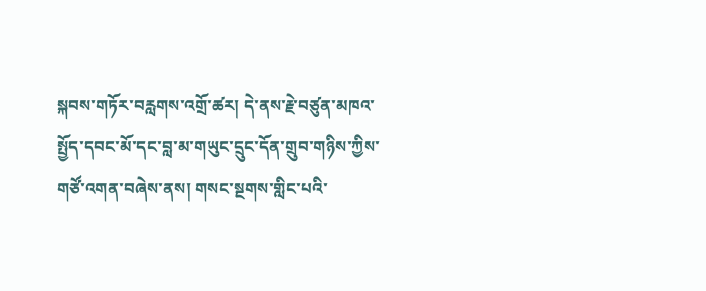སྐབས་གཏོར་བརླགས་འགྲོ་ཚར། དེ་ནས་རྗེ་བཙུན་མཁའ་སྤྱོད་དབང་མོ་དང་བླ་མ་གཡུང་དྲུང་དོན་གྲུབ་གཉིས་ཀྱིས་གཙོ་འགན་བཞེས་ནས། གསང་སྔགས་གླིང་པའི་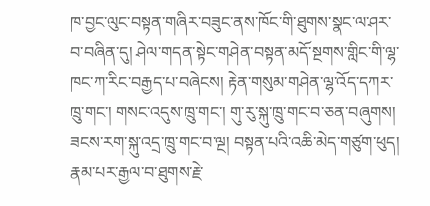ཁ་བྱང་ལུང་བསྟན་གཞིར་བཟུང་ནས་ཁོང་གི་ཐུགས་སྣང་ལ་ཤར་བ་བཞིན་དུ། ཤེལ་གདན་སྟེང་གཤེན་བསྟན་མདོ་སྔགས་གླིང་གི་ལྷ་ཁང་ཀ་རིང་བརྒྱད་པ་བཞེངས། རྟེན་གསུམ་གཤེན་ལྷ་འོད་དཀར་ཁྲུ་གང་། གསང་འདུས་ཁྲུ་གང་། གུ་རུ་སྐུ་ཁྲུ་གང་བ་ཅན་བཞུགས། ཟངས་རག་སྐུ་འདྲ་ཁྲུ་གང་བ་ལྔ། བསྟན་པའི་འཆི་མེད་གཙུག་ཕུད། རྣམ་པར་རྒྱལ་བ་ཐུགས་རྗེ་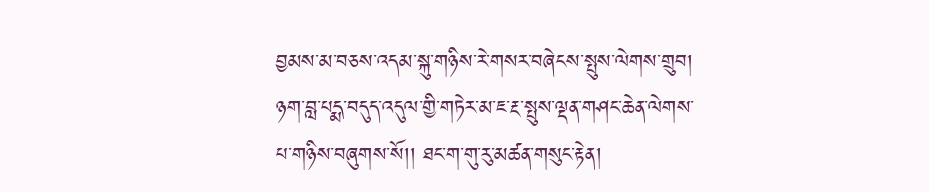བྱམས་མ་བཅས་འདམ་སྐུ་གཉིས་རེ་གསར་བཞེངས་སྤུས་ལེགས་གྲུབ། ཉག་བླ་པདྨ་བདུད་འདུལ་གྱི་གཏེར་མ་ཇ་རྔ་སྤུས་ལྡན་གཤང་ཆེན་ལེགས་པ་གཉིས་བཞུགས་སོ།། ཐང་ག་གུ་རུ་མཚན་གསུང་རྟེན།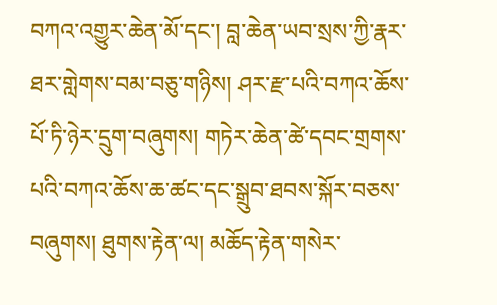བཀའ་འགྱུར་ཆེན་མོ་དང་། བླ་ཆེན་ཡབ་སྲས་ཀྱི་རྣར་ཐར་གླེགས་བམ་བཅུ་གཉིས། ཤར་རྫ་པའི་བཀའ་ཆོས་པོ་ཏི་ཉེར་དྲུག་བཞུགས། གཏེར་ཆེན་ཚེ་དབང་གྲགས་པའི་བཀའ་ཆོས་ཆ་ཚང་དང་སྒྲུབ་ཐབས་སྐོར་བཅས་བཞུགས། ཐུགས་རྟེན་ལ། མཆོད་རྟེན་གསེར་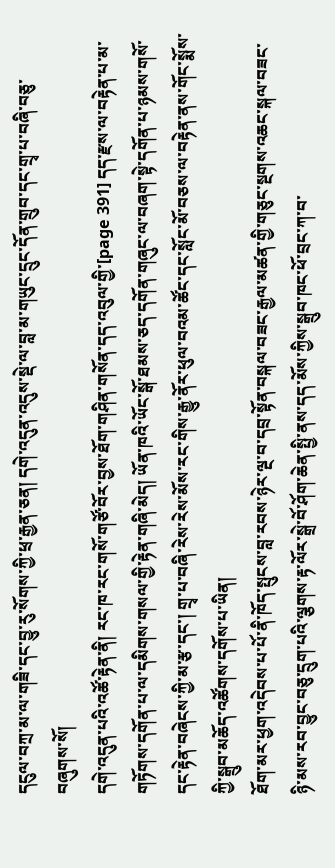དངུལ་བཀྲ་མ་ལ་གཟི་དང་བྱུ་རུ་སོགས་ཀྱི་ཕྲ་རྒྱན་ཅན། དགེ་འདུན་འདུས་སྡེ་ལ་བླ་མ་གཡུང་དྲུང་དོན་གྲུབ་དང་གྲྭ་པ་བཞི་བཅུ་བཞུགས་སོ།
དགེ་འདུན་པའི་འཚོ་རྟེན་ནི། རང་ཁ་རང་གསོ་གཙོ་བོར་བྱས་ཐོག་གཤིན་གསོན་དད་འབུལ་གྱི་[page 391] དད་རྫས་ལ་བརྟེན་པ་མ་གཏོགས་དགོན་པ་ལ་དམིགས་གསལ་གྱི་རྟེན་གཞི་མེད། ཡོན་ཁའི་ཡོང་སྒོ་ཐམས་ཅད་དགོན་གཞུང་ལ་བཞག་སྟེ་དགོན་པ་ཉམས་གསོ་དང་རྟེན་བཞེངས་ཀྱི་མ་རྩ་དང་། གྲྭ་པ་བཞི་རེས་རེས་མོས་རང་གིས་རྒྱུ་ནོར་ཕུལ་བའམ་ཚོང་དང་སློང་མོ་བཅས་ལ་བརྟེན་ནས་གོང་སྨོས་ཀྱི་སྒྲུབ་མཆོད་འཚོགས་དགོས་པ་ཡིན།
ཐོག་མར་ཕྱག་འདེབས་པ་པོ་ནི་ཁོད་སྤུངས་བླ་རབས་ཉེར་ལྔ་བ་དབྲ་སྟོན་བསྐལ་བཟང་རྒྱལ་མཚན་གྱི་གཅུང་སྔགས་འཆང་སྐལ་བཟང་ཉི་མས་རབ་བྱུང་བཅུ་དྲུག་པའི་ལྕགས་རྟ་ལོར་སྒྲེ་བོ་ཤོག་ཆེན་སྤྱི་ནས་དད་མོས་ཀྱིས་སྒྲུབ་ཁང་ཕོ་བྲང་ཀ་བ་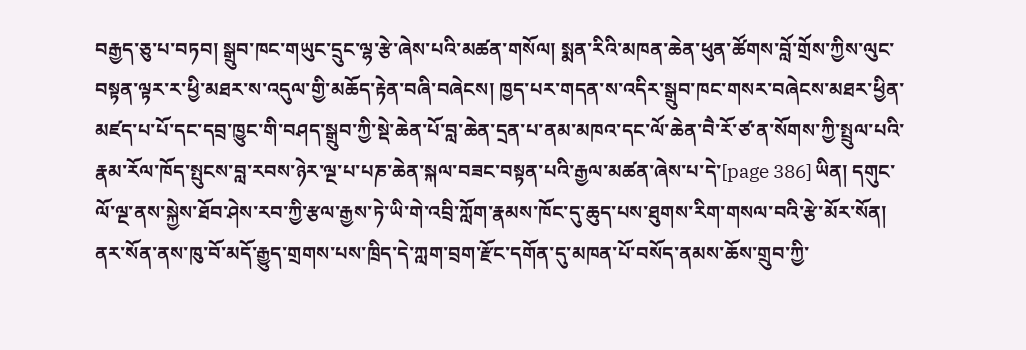བརྒྱད་ཅུ་པ་བཏབ། སྒྲུབ་ཁང་གཡུང་དྲུང་ལྷ་རྩེ་ཞེས་པའི་མཚན་གསོལ། སྨན་རིའི་མཁན་ཆེན་ཕུན་ཚོགས་བློ་གྲོས་ཀྱིས་ལུང་བསྟན་ལྟར་ར་ཕྱི་མཐར་ས་འདུལ་གྱི་མཆོད་རྟེན་བཞི་བཞེངས། ཁྱད་པར་གདན་ས་འདིར་སྒྲུབ་ཁང་གསར་བཞེངས་མཐར་ཕྱིན་མཛད་པ་པོ་དང་དབྲ་ཁྱུང་གི་བཤད་སྒྲུབ་ཀྱི་སྡེ་ཆེན་པོ་བླ་ཆེན་དྲན་པ་ནམ་མཁའ་དང་ལོ་ཆེན་བཻ་རོ་ཙ་ན་སོགས་ཀྱི་སྤྲུལ་པའི་རྣམ་རོལ་ཁོད་སྤུངས་བླ་རབས་ཉེར་ལྔ་པ་པཎ་ཆེན་སྐལ་བཟང་བསྟན་པའི་རྒྱལ་མཚན་ཞེས་པ་དེ་[page 386] ཡིན། དགུང་ལོ་ལྔ་ནས་སྐྱེས་ཐོབ་ཤེས་རབ་ཀྱི་རྩལ་རྒྱས་ཏེ་ཡི་གེ་འབྲི་ཀློག་རྣམས་ཁོང་དུ་ཆུད་པས་ཐུགས་རིག་གསལ་བའི་རྩེ་མོར་སོན། ནར་སོན་ནས་ཁུ་བོ་མདོ་རྒྱུད་གྲགས་པས་ཁྲིད་དེ་ཀླག་བྲག་རྫོང་དགོན་དུ་མཁན་པོ་བསོད་ནམས་ཆོས་གྲུབ་ཀྱི་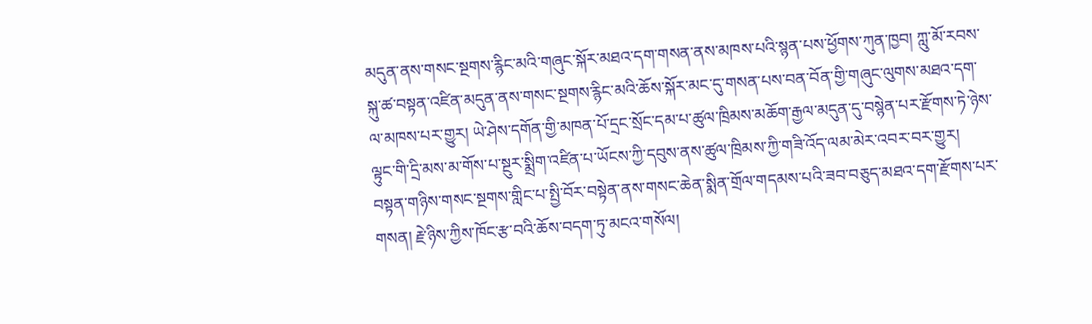མདུན་ནས་གསང་སྔགས་རྙིང་མའི་གཞུང་སྐོར་མཐའ་དག་གསན་ནས་མཁས་པའི་སྙན་པས་ཕྱོགས་ཀུན་ཁྱབ། ཀླུ་མོ་རབས་སྐུ་ཚ་བསྟན་འཛིན་མདུན་ནས་གསང་སྔགས་རྙིང་མའི་ཆོས་སྐོར་མང་དུ་གསན་པས་བན་བོན་གྱི་གཞུང་ལུགས་མཐའ་དག་ལ་མཁས་པར་གྱུར། ཡེ་ཤེས་དགོན་གྱི་མཁན་པོ་དྲང་སྲོང་དམ་པ་ཚུལ་ཁྲིམས་མཆོག་རྒྱལ་མདུན་དུ་བསྙེན་པར་རྫོགས་ཏེ་ཉེས་ལྟུང་གི་དྲི་མས་མ་གོས་པ་སྔུར་སྨྲིག་འཛིན་པ་ཡོངས་ཀྱི་དབུས་ནས་ཚུལ་ཁྲིམས་ཀྱི་གཟི་འོད་ལམ་མེར་འབར་བར་གྱུར། བསྟན་གཉིས་གསང་སྔགས་གླིང་པ་སྤྱི་བོར་བསྟེན་ནས་གསང་ཆེན་སྨིན་གྲོལ་གདམས་པའི་ཟབ་བཅུད་མཐའ་དག་རྫོགས་པར་གསན། རྗེ་ཉིས་ཀྱིས་ཁོང་རྩ་བའི་ཆོས་བདག་ཏུ་མངའ་གསོལ།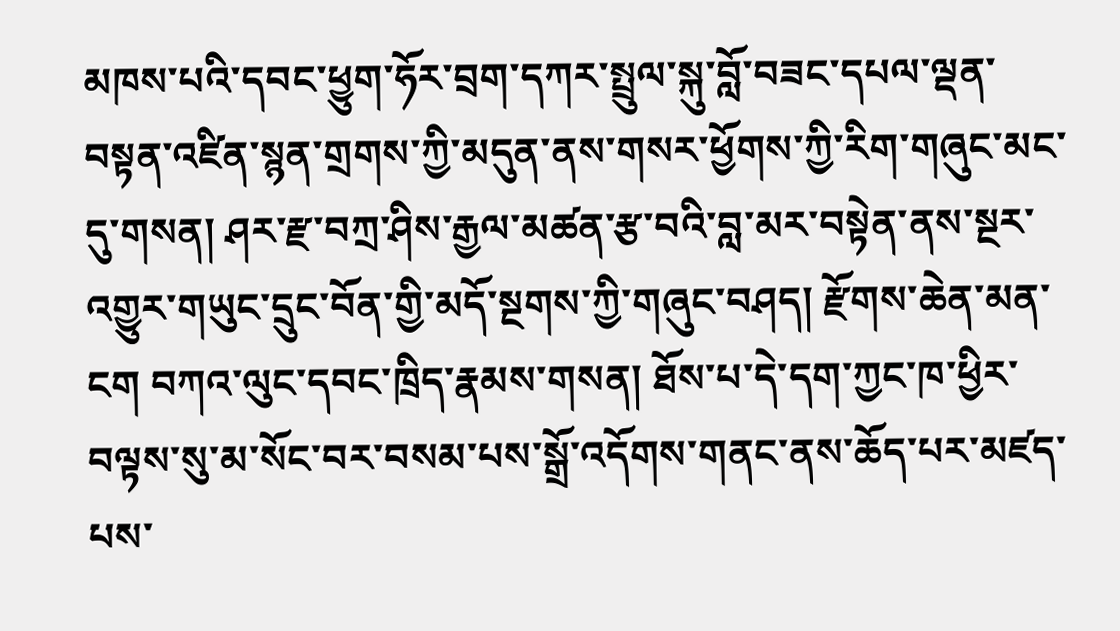མཁས་པའི་དབང་ཕྱུག་ཧོར་བྲག་དཀར་སྤྲུལ་སྐུ་བློ་བཟང་དཔལ་ལྡན་བསྟན་འཛིན་སྙན་གྲགས་ཀྱི་མདུན་ནས་གསར་ཕྱོགས་ཀྱི་རིག་གཞུང་མང་དུ་གསན། ཤར་རྫ་བཀྲ་ཤིས་རྒྱལ་མཚན་རྩ་བའི་བླ་མར་བསྟེན་ནས་སྔར་འགྱུར་གཡུང་དྲུང་བོན་གྱི་མདོ་སྔགས་ཀྱི་གཞུང་བཤད། རྫོགས་ཆེན་མན་ངག བཀའ་ལུང་དབང་ཁྲིད་རྣམས་གསན། ཐོས་པ་དེ་དག་ཀྱང་ཁ་ཕྱིར་བལྟས་སུ་མ་སོང་བར་བསམ་པས་སྒྲོ་འདོགས་གནང་ནས་ཆོད་པར་མཛད་པས་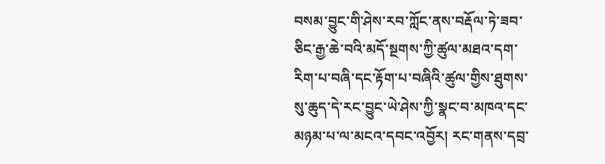བསམ་བྱུང་གི་ཤེས་རབ་ཀློང་ནས་བརྡོལ་ཏེ་ཟབ་ཅིང་རྒྱ་ཆེ་བའི་མདོ་སྔགས་ཀྱི་ཚུལ་མཐའ་དག་རིག་པ་བཞི་དང་རྟོག་པ་བཞིའི་ཚུལ་གྱིས་ཐུགས་སུ་ཆུད་དེ་རང་བྱུང་ཡེ་ཤེས་ཀྱི་སྣང་བ་མཁའ་དང་མཉམ་པ་ལ་མངའ་དབང་འབྱོར། རང་གནས་དབྲ་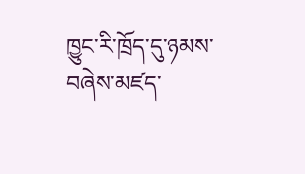ཁྱུང་རི་ཁྲོད་དུ་ཉམས་བཞེས་མཛད་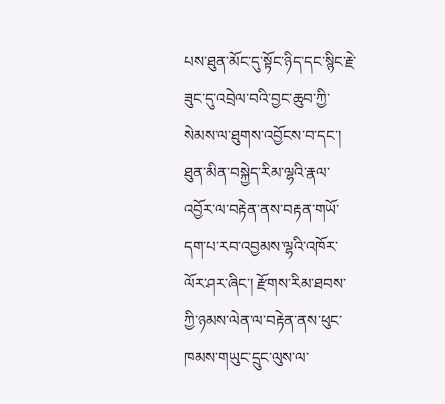པས་ཐུན་མོང་དུ་སྟོང་ཉིད་དང་སྙིང་རྗེ་ཟུང་དུ་འབྲེལ་བའི་བྱང་ཆུབ་ཀྱི་སེམས་ལ་ཐུགས་འབྱོངས་བ་དང་། ཐུན་མིན་བསྐྱེད་རིམ་ལྷའི་རྣལ་འབྱོར་ལ་བརྟེན་ནས་བརྟན་གཡོ་དག་པ་རབ་འབྱམས་ལྷའི་འཁོར་ལོར་ཤར་ཞིང་། རྫོགས་རིམ་ཐབས་ཀྱི་ཉམས་ལེན་ལ་བརྟེན་ནས་ཕུང་ཁམས་གཡུང་དྲུང་ལུས་ལ་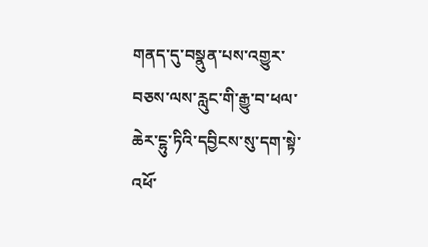གནད་དུ་བསྣུན་པས་འགྱུར་བཅས་ལས་རླུང་གི་རྒྱུ་བ་ཕལ་ཆེར་ངྷུ་ཏིའི་དབྱིངས་སུ་དག་སྟེ་འཕོ་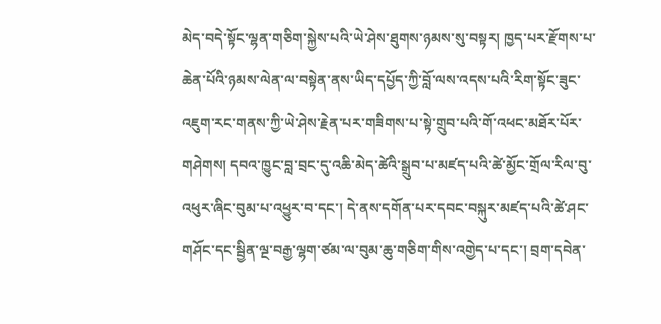མེད་བདེ་སྟོང་ལྷན་གཅིག་སྐྱེས་པའི་ཡེ་ཤེས་ཐུགས་ཉམས་སུ་བསྟར། ཁྱད་པར་རྫོགས་པ་ཆེན་པོའི་ཉམས་ལེན་ལ་བསྟེན་ནས་ཡིད་དཔྱོད་ཀྱི་བློ་ལས་འདས་པའི་རིག་སྟོང་ཟུང་འཇུག་རང་གནས་ཀྱི་ཡེ་ཤེས་རྗེན་པར་གཟིགས་པ་སྟེ་གྲུབ་པའི་གོ་འཕང་མཐོར་པོར་གཤེགས། དབའ་ཁྱུང་བླ་བྲང་དུ་འཆི་མེད་ཚེའི་སྒྲུབ་པ་མཛད་པའི་ཚེ་མྱོང་གྲོལ་རིལ་བུ་འཕུར་ཞིང་བུམ་པ་འཕྱུར་བ་དང་། དེ་ནས་དགོན་པར་དབང་བསྐུར་མཛད་པའི་ཚེ་ཤང་གཤོང་དང་སྦྱིན་ལྔ་བརྒྱ་ལྷག་ཙམ་ལ་བུམ་ཆུ་གཅིག་གིས་འགྱེད་པ་དང་། བྲག་དབེན་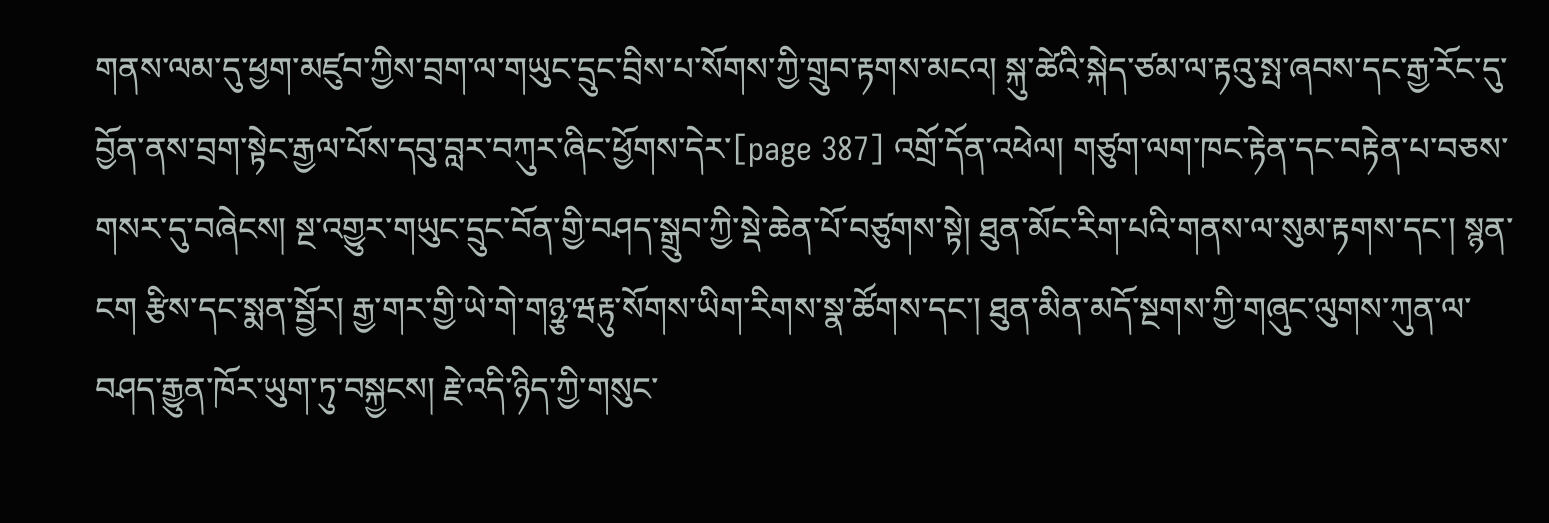གནས་ལམ་དུ་ཕྱག་མཛུབ་ཀྱིས་བྲག་ལ་གཡུང་དྲུང་བྲིས་པ་སོགས་ཀྱི་གྲུབ་རྟགས་མངའ། སྐུ་ཚེའི་སྐེད་ཙམ་ལ་རྟའུ་སྤ་ཞབས་དང་རྒྱ་རོང་དུ་བྱོན་ནས་བྲག་སྟེང་རྒྱལ་པོས་དབུ་བླར་བཀུར་ཞིང་ཕྱོགས་དེར་[page 387] འགྲོ་དོན་འཕེལ། གཙུག་ལག་ཁང་རྟེན་དང་བརྟེན་པ་བཅས་གསར་དུ་བཞེངས། སྔ་འགྱུར་གཡུང་དྲུང་བོན་གྱི་བཤད་སྒྲུབ་ཀྱི་སྡེ་ཆེན་པོ་བཙུགས་སྟེ། ཐུན་མོང་རིག་པའི་གནས་ལ་སུམ་རྟགས་དང་། སྙན་ངག རྩིས་དང་སྨན་སྦྱོར། རྒྱ་གར་གྱི་ཡེ་གེ་གཉྩ་ཝརྟུ་སོགས་ཡིག་རིགས་སྣ་ཚོགས་དང་། ཐུན་མིན་མདོ་སྔགས་ཀྱི་གཞུང་ལུགས་ཀུན་ལ་བཤད་རྒྱུན་ཁོར་ཡུག་ཏུ་བསྐྱངས། རྗེ་འདི་ཉིད་ཀྱི་གསུང་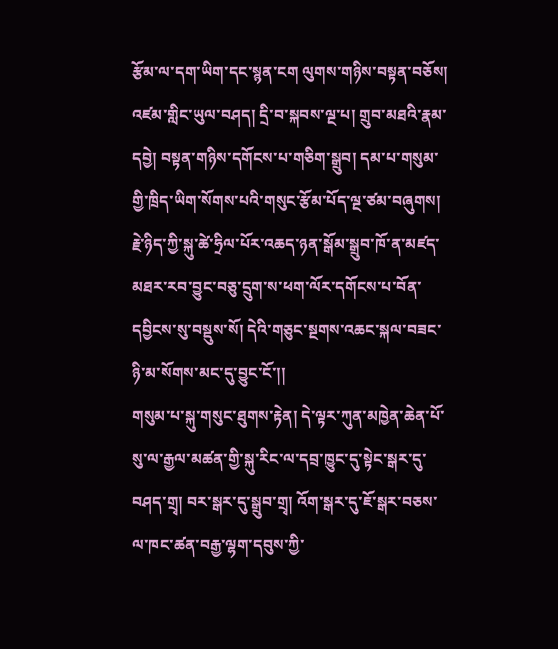རྩོམ་ལ་དག་ཡིག་དང་སྙན་ངག ལུགས་གཉིས་བསྟན་བཅོས། འཛམ་གླིང་ཡུལ་བཤད། དྲི་བ་སྐབས་ལྔ་པ། གྲུབ་མཐའི་རྣམ་དབྱེ། བསྟན་གཉིས་དགོངས་པ་གཅིག་སྒྲུབ། དམ་པ་གསུམ་གྱི་ཁྲིད་ཡིག་སོགས་པའི་གསུང་རྩོམ་པོད་ལྔ་ཙམ་བཞུགས། རྗེ་ཉིད་ཀྱི་སྐུ་ཚེ་ཧྲིལ་པོར་འཆད་ཉན་སྒོམ་སྒྲུབ་ཁོ་ན་མཛད་མཐར་རབ་བྱུང་བཅུ་དྲུག་ས་ཕག་ལོར་དགོངས་པ་བོན་དབྱིངས་སུ་བསྡུས་སོ། དེའི་གཅུང་སྔགས་འཆང་སྐལ་བཟང་ཉི་མ་སོགས་མང་དུ་བྱུང་ངོ་།།
གསུམ་པ་སྐུ་གསུང་ཐུགས་རྟེན། དེ་ལྟར་ཀུན་མཁྱེན་ཆེན་པོ་སུ་ལ་རྒྱལ་མཚན་གྱི་སྐུ་རིང་ལ་དབྲ་ཁྱུང་དུ་སྟེང་སྒར་དུ་བཤད་གྲྭ། བར་སྒར་དུ་སྒྲུབ་གྲྭ། འོག་སྒར་དུ་ཇོ་སྒར་བཅས་ལ་ཁང་ཚན་བརྒྱ་ལྷག་དབུས་ཀྱི་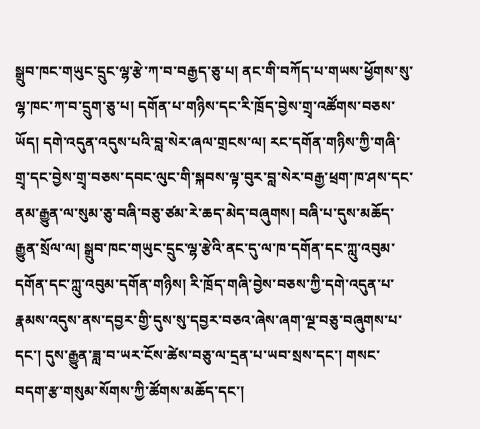སྒྲུབ་ཁང་གཡུང་དྲུང་ལྷ་རྩེ་ཀ་བ་བརྒྱད་ཅུ་པ། ནང་གི་བཀོད་པ་གཡས་ཕྱོགས་སུ་ལྷ་ཁང་ཀ་བ་དྲུག་ཅུ་པ། དགོན་པ་གཉིས་དང་རི་ཁྲོད་བྱེས་གྲྭ་འཚོགས་བཅས་ཡོད། དགེ་འདུན་འདུས་པའི་བླ་སེར་ཞལ་གྲངས་ལ། རང་དགོན་གཉིས་ཀྱི་གཞི་གྲྭ་དང་བྱེས་གྲྭ་བཅས་དབང་ལུང་གི་སྐབས་ལྟ་བུར་བླ་སེར་བརྒྱ་ཕྲག་ཁ་ཤས་དང་ནམ་རྒྱུན་ལ་སུམ་ཅུ་བཞི་བཅུ་ཙམ་རེ་ཆད་མེད་བཞུགས། བཞི་པ་དུས་མཆོད་རྒྱུན་སྲོལ་ལ། སྒྲུབ་ཁང་གཡུང་དྲུང་ལྷ་རྩེའི་ནང་དུ་ལ་ཁ་དགོན་དང་ཀླུ་འབུམ་དགོན་དང་ཀླུ་འབུམ་དགོན་གཉིས། རི་ཁྲོད་གཞི་བྱེས་བཅས་ཀྱི་དགེ་འདུན་པ་རྣམས་འདུས་ནས་དབྱར་གྱི་དུས་སུ་དབྱར་བཅའ་ཞེས་ཞག་ལྔ་བཅུ་བཞུགས་པ་དང་། དུས་རྒྱུན་ཟླ་བ་ཡར་ངོས་ཚེས་བཅུ་ལ་དྲན་པ་ཡབ་སྲས་དང་། གསང་བདག་རྩ་གསུམ་སོགས་ཀྱི་ཚོགས་མཆོད་དང་།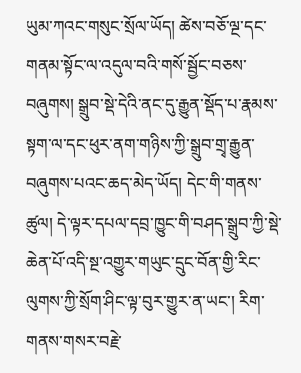ཡུམ་ཀའང་གསུང་སྲོལ་ཡོད། ཚེས་བཅོ་ལྔ་དང་གནམ་སྟོང་ལ་འདུལ་བའི་གསོ་སྦྱོང་བཅས་བཞུགས། སྒྲུབ་སྡེ་དེའི་ནང་དུ་རྒྱུན་སྡོད་པ་རྣམས་སྟག་ལ་དང་ཕུར་ནག་གཉིས་ཀྱི་སྒྲུབ་གྲྭ་རྒྱུན་བཞུགས་པའང་ཆད་མེད་ཡོད། དེང་གི་གནས་ཚུལ། དེ་ལྟར་དཔལ་དབྲ་ཁྱུང་གི་བཤད་སྒྲུབ་ཀྱི་སྡེ་ཆེན་པོ་འདི་སྔ་འགྱུར་གཡུང་དྲུང་བོན་གྱི་རིང་ལུགས་ཀྱི་སྲོག་ཤིང་ལྟ་བུར་གྱུར་ན་ཡང་། རིག་གནས་གསར་བརྗེ་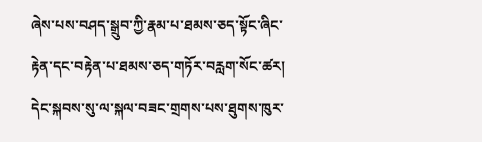ཞེས་པས་བཤད་སྒྲུབ་ཀྱི་རྣམ་པ་ཐམས་ཅད་སྟོང་ཞིང་རྟེན་དང་བརྟེན་པ་ཐམས་ཅད་གཏོར་བརླག་སོང་ཚར། དེང་སྐབས་སུ་ལ་སྐལ་བཟང་གྲགས་པས་ཐུགས་ཁུར་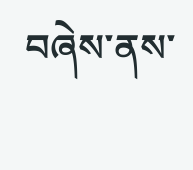བཞེས་ནས་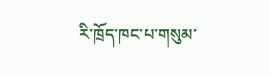རི་ཁྲོད་ཁང་པ་གསུམ་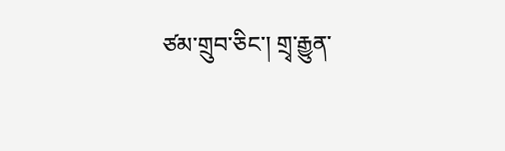ཙམ་གྲུབ་ཅིང་། གྲྭ་རྒྱུན་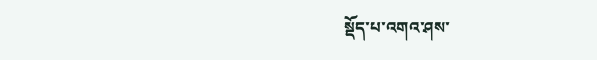སྡོད་པ་འགའ་ཤས་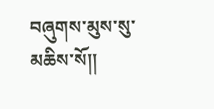བཞུགས་མུས་སུ་མཆིས་སོ།།